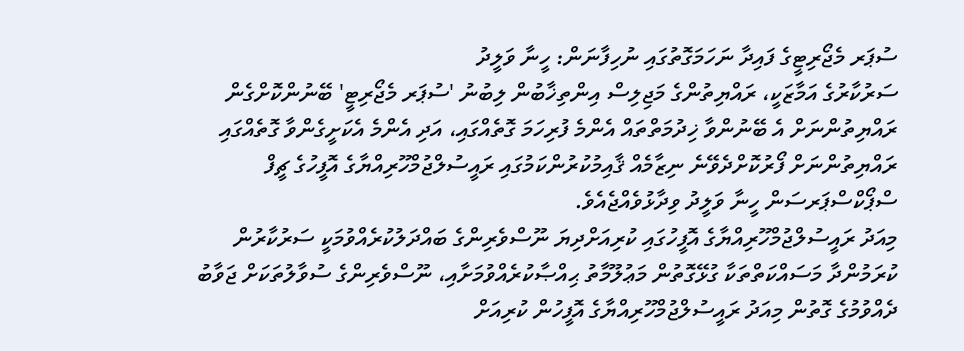ސުޕަރ މެޖޯރިޓީގެ ފައިދާ ނަހަމަގޮތުގައި ނުހިފާނަން: ހީނާ ވަލީދު
ސަރުކާރުގެ އަމާޒަކީ، ރައްޔިތުންގެ މަޖިލިސް އިންތިޚާބުން ލިބުނު 'ސުޕަރ މެޖޯރިޓީ' ބޭނުންކޮށްގެން ރައްޔިތުންނަށް އެ ބޭނުންވާ ޚިދުމަތްތައް އެންމެ ފުރިހަމަ ގޮތެއްގައި، އަދި އެންމެ އެކަށީގެންވާ ގޮތެއްގައި ރައްޔިތުންނަށް ފޯރުކޮށްދެވޭނެ ނިޒާމެއް ޤާއިމުކުރުންކަމުގައި ރައީސުލްޖުމްހޫރިއްޔާގެ އޮފީހުގެ ޗީފް ސްޕޯކްސްޕަރސަން ހީނާ ވަލީދު ވިދާޅުވެއްޖެއެވެ.
މިއަދު ރައީސުލްޖުމްހޫރިއްޔާގެ އޮފީހުގައި ކުރިއަށްދިޔަ ނޫސްވެރިންގެ ބައްދަލުކުރެއްވުމަކީ ސަރުކާރުން ކުރަމުންދާ މަސައްކަތްތަކާ ގުޅޭގޮތުން މަޢުލޫމާތު ޙިއްޞާކުރެއްވުމަށާއި، ނޫސްވެރިންގެ ސުވާލުތަކަށް ޖަވާބު ދެއްވުމުގެ ގޮތުން މިއަދު ރައީސުލްޖުމްހޫރިއްޔާގެ އޮފީހުން ކުރިއަށް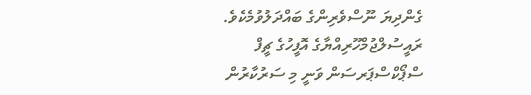ގެންދިޔަ ނޫސްވެރިންގެ ބައްދަލުވުމެކެވެ.
ރައީސުލްޖުމްހޫރިއްޔާގެ އޮފީހުގެ ޗީފް ސްޕޯކްސްޕަރސަން ވަނީ މި ސަރުކާރުން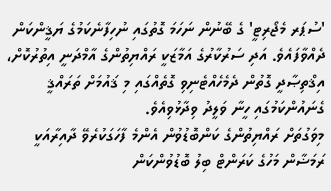'ސުޕަރ މެޖޯރިޓީ' ގެ ބޭނުން ނަހަމަ ގޮތުގައި ނުހިފާނެކަމުގެ ޔަޤީންކަން ދެއްވާފައެވެ. އަދި ސަރުކާރުގެ އަމާޒަކީ ރައްޔިތުންގެ އާމްދަނީ އިތުރުކޮށް، އިޤްތިޞާދީ ގޮތުން ދެމެހެއްޓެނިވި ގޮތެއްގައި މި ޤައުމަށް ތަރައްޤީ ގެނައުންކަމުގައި ހީނާ ވަލީދު ވިދާޅުވިއެވެ.
މިވަގުތަށް ރައްޔިތުންގެ ކަންބޮޑުވުން އެންމެ ފާހަގަކުރެވޭ ދާއިރާއަކީ ރަމަޟާން މަހުގެ ކަރަންޓް ބިލު ބޮޑުވުންކަން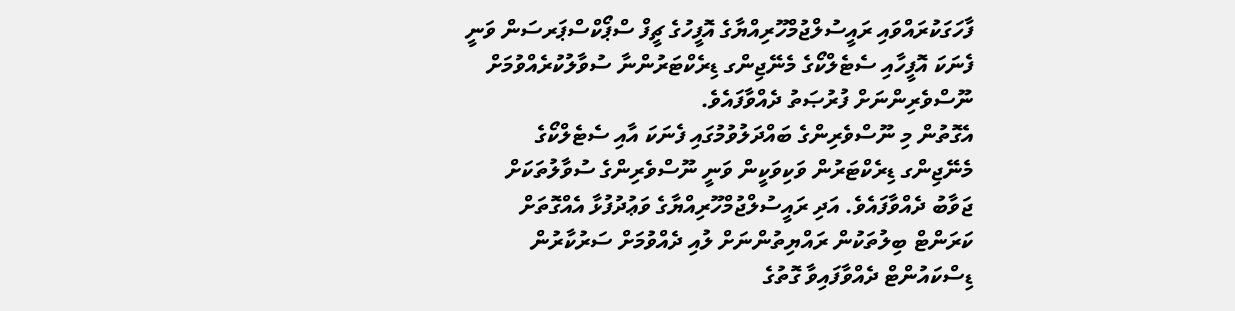ފާހަގަކުރައްވައި ރައީސުލްޖުމްހޫރިއްޔާގެ އޮފީހުގެ ޗީފް ސްޕޯކްސްޕަރސަން ވަނީ ފެނަކަ އޮފީހާއި ސެޓެލްކޯގެ މެނޭޖިންގ ޑިރެކްޓަރުންނާ ސުވާލުކުރެއްވުމަށް ނޫސްވެރިންނަށް ފުރުޞަތު ދެއްވާފައެވެ.
އެގޮތުން މި ނޫސްވެރިންގެ ބައްދަލުވުމުގައި ފެނަކަ އާއި ސެޓެލްކޯގެ މެނޭޖިންގ ޑިރެކްޓަރުން ވަކިވަކީން ވަނީ ނޫސްވެރިންގެ ސުވާލުތަކަށް ޖަވާބު ދެއްވާފައެވެ. އަދި ރައީސުލްޖުމްހޫރިއްޔާގެ ވަޢުދުފުޅާ އެއްގޮތަށް ކަރަންޓް ބިލުތަކުން ރައްޔިތުންނަށް ލުއި ދެއްވުމަށް ސަރުކާރުން ޑިސްކައުންޓް ދެއްވާފައިވާ ގޮތުގެ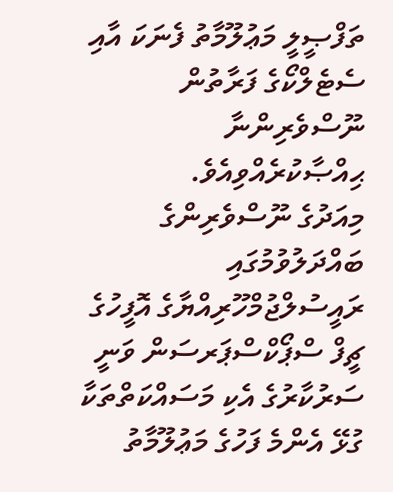ތަފްޞީލީ މަޢުލޫމާތު ފެނަކަ އާއި ސެޓެލްކޯގެ ފަރާތުން ނޫސްވެރިންނާ ޙިއްޞާކުރެއްވިއެވެ.
މިއަދުގެ ނޫސްވެރިންގެ ބައްދަލުވުމުގައި ރައީސުލްޖުމްހޫރިއްޔާގެ އޮފީހުގެ ޗީފް ސްޕޯކްސްޕަރސަން ވަނީ ސަރުކާރުގެ އެކި މަސައްކަތްތަކާ ގުޅޭ އެންމެ ފަހުގެ މަޢުލޫމާތު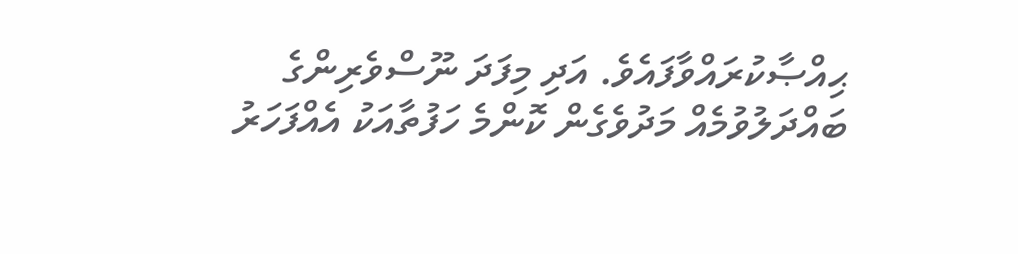ޙިއްޞާކުރައްވާފައެވެ. އަދި މިފަދަ ނޫސްވެރިންގެ ބައްދަލުވުމެއް މަދުވެގެން ކޮންމެ ހަފުތާއަކު އެއްފަހަރު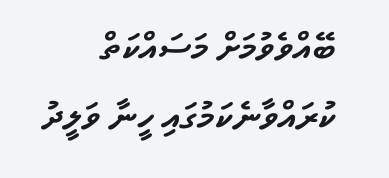ބޭއްވެވުމަށް މަސައްކަތް ކުރައްވާނެކަމުގައި ހީނާ ވަލީދު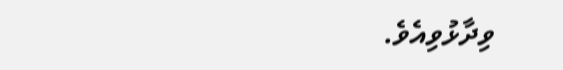ވިދާޅުވިއެވެ.